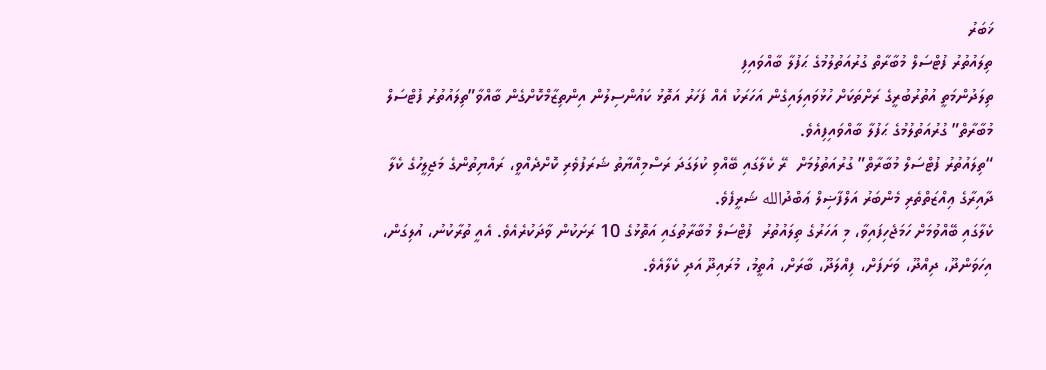ޚަބަރު
ތިލައުތުރު ފުޓްސަލް މުބާރާތް ގުރުއަތުލުމުގެ ޙަފުލާ ބާއްވައިފި
ތިލަދުންމަތީ އުތުރުބުރީގެ ރަށްތަކަށް ހުޅުވައިލައިގެން އަހަރަކު އެއް ފަހަރު އަތޮޅު ކައުންސިލުން އިންތިޒާމްކޮށްގެން ބާއްވާ”ތިލައުތުރު ފުޓްސަލް މުބާރާތް” ގުރުއަތުލުމުގެ ޙަފުލާ ބާއްވައިފިއެވެ.
“ތިލައުތުރު ފުޓްސަލް މުބާރާތް” ގުރުއަތުލުމަށް  ރޭ ކެލާގައި ބޭއްވި ކުލަގަދަ ރަސްމިއްޔާތު ޝަރަފުވެރި ކޮށްދެއްވީ، ރައްޔިތުންގެ މަޖިލީހުގެ ކެލާ ދާއިރާގެ ޢިއްޒަތްތެރި މެންބަރު އަލްފާޟިލް ޢަބްދުالله ޝަރީފެވެ.
ކެލާގައި ބޭއްވުމަށް ހަމަޖެހިފައިވާ، މި އަހަރުގެ ތިލައުތުރު  ފުޓްސަލް މުބާރާތުގައި އަތޮޅުގެ 10 ރަށަކުން ވާދަކުރެއެވެ. އެއީ ތުރާކުނު، އުލިގަން، އިހަވަންދޫ، ދިއްދޫ، ވަށަފަށް، ފިއްލަދޫ، ބާރަށް، އުތީމު، މުރައިދޫ އަދި ކެލާއެވެ.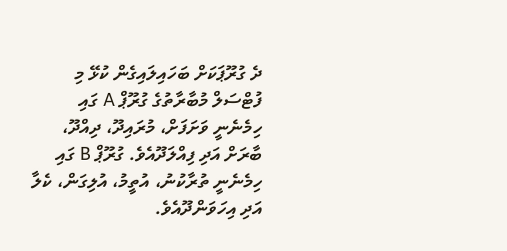ދެ ގުރޫޕަކަށް ބަހައިލައިގެން ކުޅޭ މި ފުޓްސަލް މުބާރާތުގެ ގުރޫޕް A ގައި ހިމެނެނީ ވަށަފަށް، މުރައިދޫ، ދިއްދޫ، ބާރަށް އަދި ފިއްލަދޫއެވެ. ގުރޫޕް B ގައި ހިމެނެނީ ތުރާކުނު، އުތީމު، އުލިގަން، ކެލާ އަދި އިހަވަންދޫއެވެ.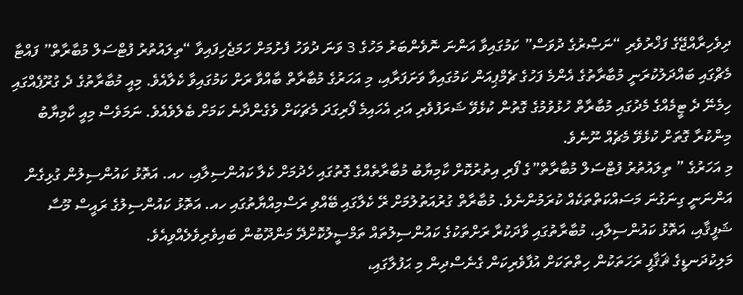ދިވެހިރާއްޖޭގެ ފަޚްރުވެރި “ނަޞްރުގެ ދުވަސް” ކަމުގައިވާ އަންނަ ނޮވެންބަރު މަހުގެ 3 ވަނަ ދުވަހު ފެށުމަށް ހަމަޖެހިފައިވާ “ތިލައުތުރު ފުޓްސަލް މުބާރާތް” ފައްޓާ މެޗްގައި ބައްދަލުކުރަނީ މުބާރާތުގެ އެންމެ ފަހުގެ ޗެމްޕިއަން ކަމުގައިވާ ވަށަފަރާއި، މި އަހަރުގެ މުބާރާތް ބާއްވާ ރަށް ކަމުގައިވާ ކެލާއެވެ. މިއީ މުބާރާތުގެ ދެ ގުރޫޕެއްގައި ހިމެނޭ ދެ ޓީމެއްގެ މެދުގައި މުބާރާތް ހުޅުވުމުގެ ގޮތުން ކުޅެވޭ ޝަރަފުވެރި އަދި އެހައިމެ ފޯރިގަދަ މެޗަކަށް ވެގެންދާނެ ކަމަށް ބެލެވެއެވެ. ނަމަވެސް މިއީ ކާމިޔާބު މިންކުރާ ގޮތަށް ކުޅެވޭ މެޗެއް ނޫނެވެ.
މި އަހަރުގެ ” ތިލައުތުރު ފުޓްސަލް މުބާރާތް”ގެ ފޯރި އިތުރުކޮށް ކާމިޔާބު މުބާރާތެއްގެ ގޮތުގައި ހެދުމަށް ކެލާ ކައުންސިލާއި، ހއ. އަތޮޅު ކައުންސިލުން ގުޅިގެން އަންނަނީ ގިނަގުނަ މަސައްކަތްތަކެއް ކުރަމުންނެވެ. މުބާރާތް ގުރުއަތުލުމަށް ރޭ ކެލާގައި ބޭއްވި ރަސްމިއްޔާތުގައި ހއ. އަތޮޅު ކައުންސިލުގެ ރައީސް މޫސާ ޝަފީޤާއި، އަތޮޅު ކައުންސިލާއި، މުބާރާތުގައި ވާދަކުރާ ރަށްތަކުގެ ކައުންސިލުތައް ތަމްސީލުކޮށްދޭ މަންދޫބުން ބައިވެރިވެލެއްވިއެވެ.
މަލިކުދަނޑީގެ ޘަޤާފީ ރަހަތަކުން ހިތްތަކަށް އުފާވެރިކަން ގެނެސްދިން މި ޙަފުލާގައި،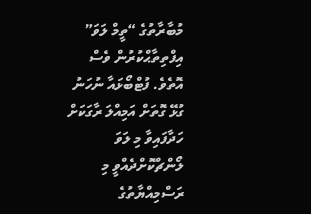މުބާރާތުގެ “ތީމް ލަވަ” އިފްތިތާޙްކުރުން ވެސް އޮތެވެ. ފުޓްބޯޅައާ ނުހަނު ގުޅޭ ގޮތަށް އަމިއްލަ ރާގަކަށް ހަދާފައިވާ މި ލަވަ ލޯންޗްކޮށްދެއްވީ މި ރަސްމިއްޔާތުގެ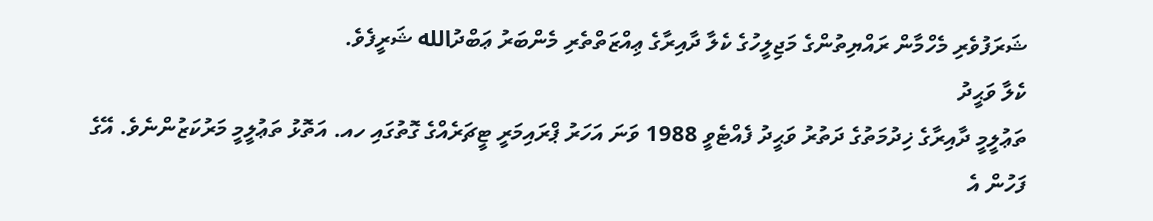ޝަރަފުވެރި މެހްމާން ރައްޔިތުންގެ މަޖިލީހުގެ ކެލާ ދާއިރާގެ ޢިއްޒަތްތެރި މެންބަރު ޢަބްދުالله ޝަރީފެވެ.
ކެލާ ވަޙީދު
ތަޢުލީމީ ދާއިރާގެ ޚިދުމަތުގެ ދަތުރު ވަޙީދު ފެއްޓެވީ 1988 ވަނަ އަހަރު ޕްރައިމަރީ ޓީޗަރެއްގެ ގޮތުގައި ހއ. އަތޮޅު ތަޢުލީމީ މަރުކަޒުންނެވެ. އޭގެ ފަހުން އެ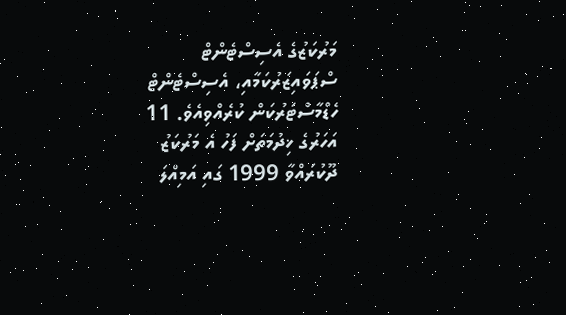މަރުކަޒުގެ އެސިސްޓެންޓް ސްޕަވައިޒަރުކަމާއި، އެސިސްޓެންޓް ހެޑްމާސްޓަރުކަން ކުރެއްވިއެވެ. 11 އަހަރުގެ ޚިދުމަތަށް ފަހު އެ މަރުކަޒު ދޫކުރައްވާ 1999 ގައި އަމިއްލަ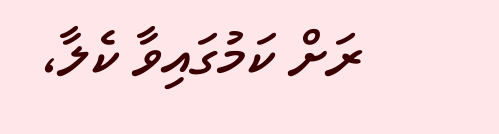ރަށް ކަމުގައިވާ ކެލާ،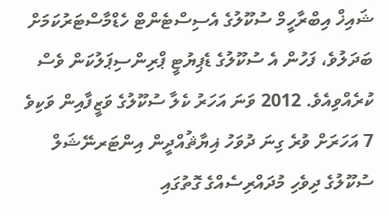ޝައިޚް އިބްރާހީމް ސުކޫލުގެ އެސިސްޓެންޓް ހެޑްމާސްޓަރުކަމަށް ބަދަލުވެ، ފަހުން އެ ސުކޫލުގެ ޑެޕިޔުޓީ ޕްރިންސިޕަލުކަން ވެސް ކުރެއްވިއެވެ. 2012 ވަނަ އަހަރު ކެލާ ސުކޫލުގެ ވަޒީފާއިން ވަކިވެ 7 އަހަރަށް ވުރެ ގިނަ ދުވަހު ޣިޔާޘުއްދީން އިންޓަރނޭޝަލް ސުކޫލުގެ ދިވެހި މުދައްރިސެއްގެ ގޮތުގައި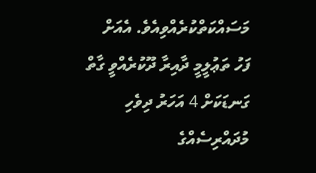މަސައްކަތްކުރެއްވިއެވެ. އެއަށް ފަހު ތަޢުލީމީ ދާއިރާ ދޫކުރެއްވީ ގާތް ގަނޑަކަށް 4 އަހަރު ދިވެހި މުދައްރިސެއްގެ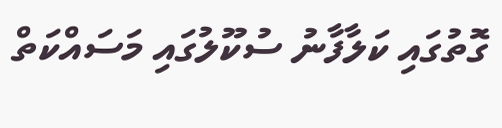ގޮތުގައި ކަލާފާނު ސުކޫލުގައި މަސައްކަތް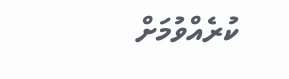ކުރެއްވުމަށް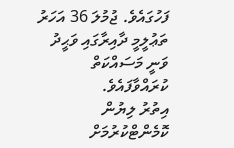ފަހުގައެވެ. ޖުމުލަ 36 އަހަރު ތަޢުލީމީ ދާއިރާގައި ވަޙީދު ވަނީ މަސައްކަތް ކުރައްވާފައެވެ.
އިތުރު ލިޔުން
ކޮމެންޓްކުރުމަށް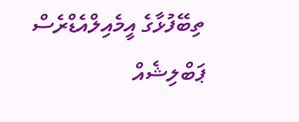ތިބޭފުޅާގެ އީމެއިލްއެޑްރެސް ޕަބްލިޝެއް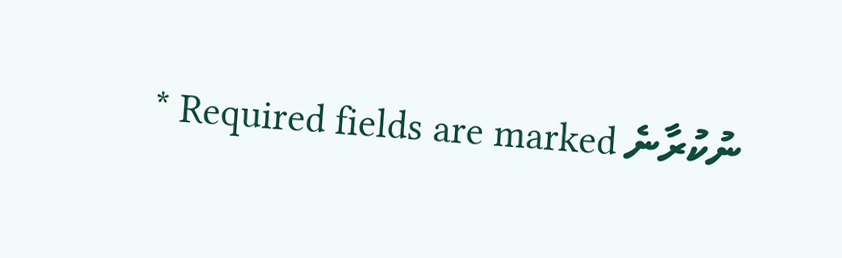ނުކުރާނެ Required fields are marked *